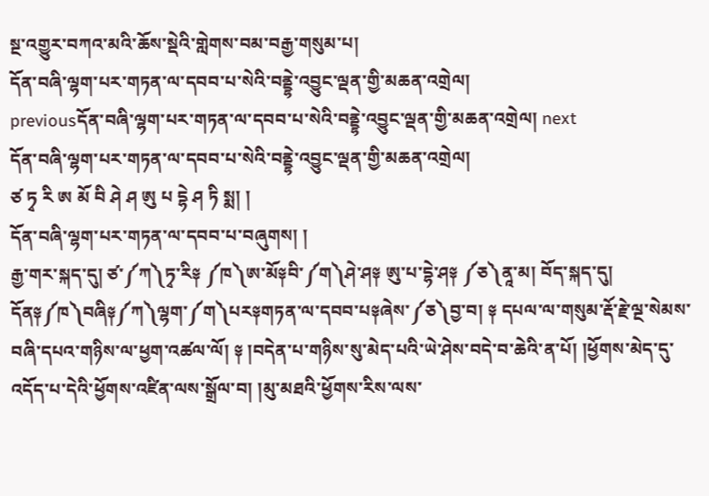སྔ་འགྱུར་བཀའ་མའི་ཆོས་སྡེའི་གླེགས་བམ་བརྒྱ་གསུམ་པ།
དོན་བཞི་ལྷག་པར་གཏན་ལ་དབབ་པ་སེའི་བནྡྷེ་འབྱུང་ལྡན་གྱི་མཆན་འགྲེལ།
previousདོན་བཞི་ལྷག་པར་གཏན་ལ་དབབ་པ་སེའི་བནྡྷེ་འབྱུང་ལྡན་གྱི་མཆན་འགྲེལ། next
དོན་བཞི་ལྷག་པར་གཏན་ལ་དབབ་པ་སེའི་བནྡྷེ་འབྱུང་ལྡན་གྱི་མཆན་འགྲེལ།
ཙ ཏྭ རི ཨ མོ བི ཤེ ཤ ཨུ པ དྷེ ཤ ཏི སྨ། །
དོན་བཞི་ལྷག་པར་གཏན་ལ་དབབ་པ་བཞུགས། །
རྒྱ་གར་སྐད་དུ། ཙ་༼ཀ༽ཏྭ་རི༈ ༼ཁ༽ཨ་མོ༈བི་༼ག༽ཤེ་ཤ༈ ཨུ་པ་དྷེ་ཤ༈ ༼ཅ༽ནཱ་མ། བོད་སྐད་དུ། དོན༈༼ཁ༽བཞི༈༼ཀ༽ལྷག་༼ག༽པར༈གཏན་ལ་དབབ་པ༈ཞེས་༼ཅ༽བྱ་བ། ༈ དཔལ་ལ་གསུམ་རྡོ་རྗེ་ལྔ་སེམས་བཞི་དཔའ་གཉིས་ལ་ཕྱག་འཚལ་ལོ། ༈ །བདེན་པ་གཉིས་སུ་མེད་པའི་ཡེ་ཤེས་བདེ་བ་ཆེའི་ན་པོ། །ཕྱོགས་མེད་དུ་འདོད་པ་དེའི་ཕྱོགས་འཛིན་ལས་སྒྲོལ་བ། །མུ་མཐའི་ཕྱོགས་རིས་ལས་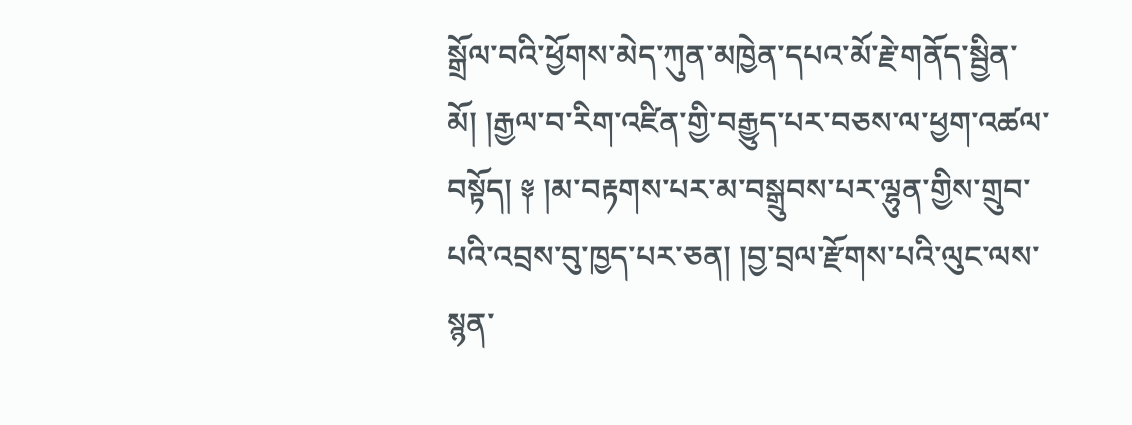སྒྲོལ་བའི་ཕྱོགས་མེད་ཀུན་མཁྱེན་དཔའ་མོ་རྗེ་གནོད་སྦྱིན་མོ། །རྒྱལ་བ་རིག་འཛིན་གྱི་བརྒྱུད་པར་བཅས་ལ་ཕྱག་འཚལ་བསྟོད། ༈ །མ་བརྟགས་པར་མ་བསྒྲུབས་པར་ལྷུན་གྱིས་གྲུབ་པའི་འབྲས་བུ་ཁྱད་པར་ཅན། །བྱ་བྲལ་རྫོགས་པའི་ལུང་ལས་སྙན་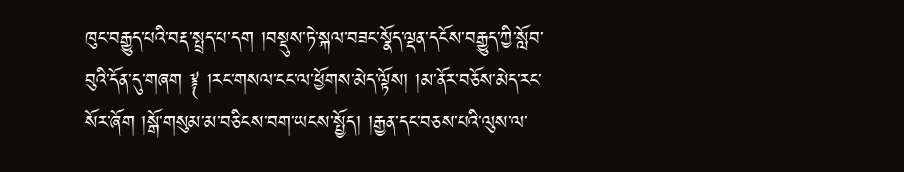ཁུང་བརྒྱུད་པའི་བརྡ་སྤྲད་པ་དག །བསྡུས་ཏེ་སྐལ་བཟང་སྣོད་ལྡན་དངོས་བརྒྱུད་ཀྱི་སློབ་བུའི་དོན་དུ་གཞག ༈ །རང་གསལ་ངང་ལ་ཕྱོགས་མེད་ལྟོས། །མ་ནོར་བཅོས་མེད་རང་སོར་ཞོག །སྒོ་གསུམ་མ་བཅིངས་བག་ཡངས་སྤྱོད། །རྒྱན་དང་བཅས་པའི་ལུས་ལ་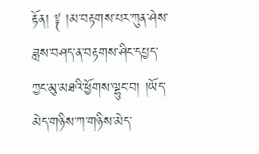རྟོན། ༈ །མ་བརྟགས་པར་ཀུན་ཤེས་ཟླས་བཤད་ན་བརྟགས་ཤིང་དཔྱད་ཀྱང་མུ་མཐའི་ཕྱོགས་ལྷུང་བ། །ཡོད་མེད་གཉིས་ཀ་གཉིས་མེད་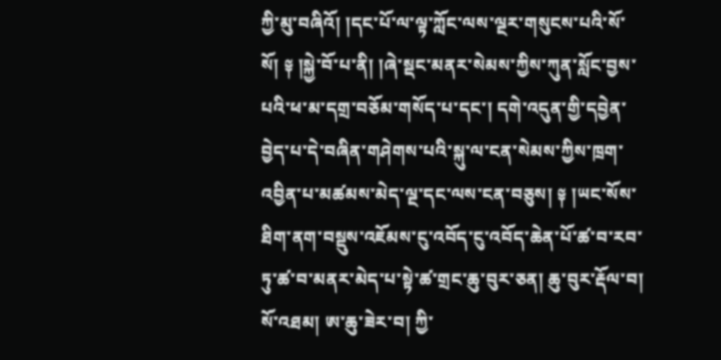ཀྱི་མུ་བཞིའོ། །དང་པོ་ལ་ལྟ་ཀློང་ལས་ལྔར་གསུངས་པའི་སོ་སོ། ༈ །སྐྱེ་བོ་པ་ནི། །ཞེ་སྡང་མནར་སེམས་ཀྱིས་ཀུན་སློང་བྱས་པའི་ཕ་མ་དགྲ་བཅོམ་གསོད་པ་དང་། དགེ་འདུན་གྱི་དབྱེན་བྱེད་པ་དེ་བཞིན་གཤེགས་པའི་སྐུ་ལ་ངན་སེམས་ཀྱིས་ཁྲག་འབྱིན་པ་མཚམས་མེད་ལྔ་དང་ལས་ངན་བཅུས། ༈ །ཡང་སོས་ཐིག་ནག་བསྡུས་འཇོམས་ངུ་འབོད་ངུ་འབོད་ཆེན་པོ་ཚ་བ་རབ་ཏུ་ཚ་བ་མནར་མེད་པ་སྟེ་ཚ་གྲང་ཆུ་བུར་ཅན། ཆུ་བུར་རྡོལ་བ། སོ་འཐམ། ཨ་ཆུ་ཟེར་བ། ཀྱི་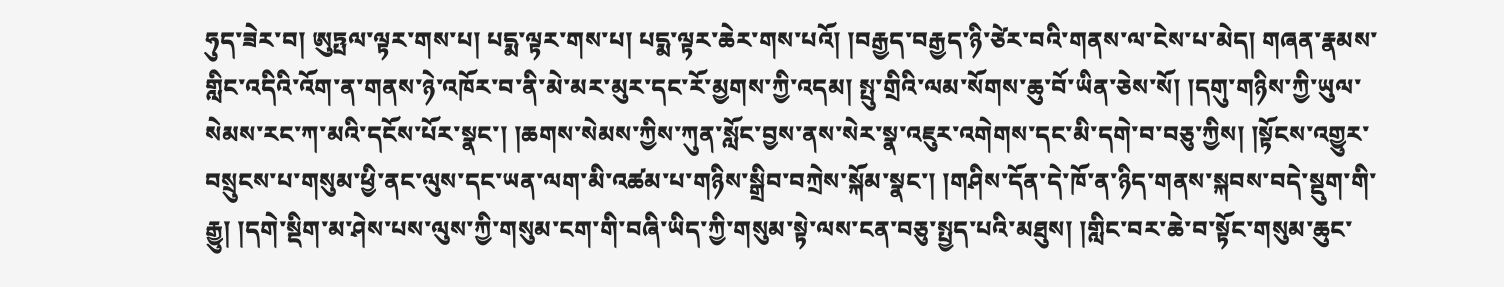ཧུད་ཟེར་བ། ཨུཏྤལ་ལྟར་གས་པ། པདྨ་ལྟར་གས་པ། པདྨ་ལྟར་ཆེར་གས་པའོ། །བརྒྱད་བརྒྱད་ཉི་ཙེར་བའི་གནས་ལ་ངེས་པ་མེད། གཞན་རྣམས་གླིང་འདིའི་འོག་ན་གནས་ཉེ་འཁོར་བ་ནི་མེ་མར་མུར་དང་རོ་མྱགས་ཀྱི་འདམ། སྤུ་གྲིའི་ལམ་སོགས་ཆུ་བོ་ཡིན་ཅེས་སོ། །དགུ་གཉིས་ཀྱི་ཡུལ་སེམས་རང་ཀ་མའི་དངོས་པོར་སྣང་། །ཆགས་སེམས་ཀྱིས་ཀུན་སློང་བྱས་ནས་སེར་སྣ་འཇུར་འགེགས་དང་མི་དགེ་བ་བཅུ་ཀྱིས། །སྟོངས་འགྱུར་བསྲུངས་པ་གསུམ་ཕྱི་ནང་ལུས་དང་ཡན་ལག་མི་འཚམ་པ་གཉིས་སྒྲིབ་བཀྲེས་སྐོམ་སྣང་། །གཤིས་དོན་དེ་ཁོ་ན་ཉིད་གནས་སྐབས་བདེ་སྡུག་གི་རྒྱུ། །དགེ་སྡིག་མ་ཤེས་པས་ལུས་ཀྱི་གསུམ་ངག་གི་བཞི་ཡིད་ཀྱི་གསུམ་སྟེ་ལས་ངན་བཅུ་སྤྱད་པའི་མཐུས། །གླིང་བར་ཆེ་བ་སྟོང་གསུམ་ཆུང་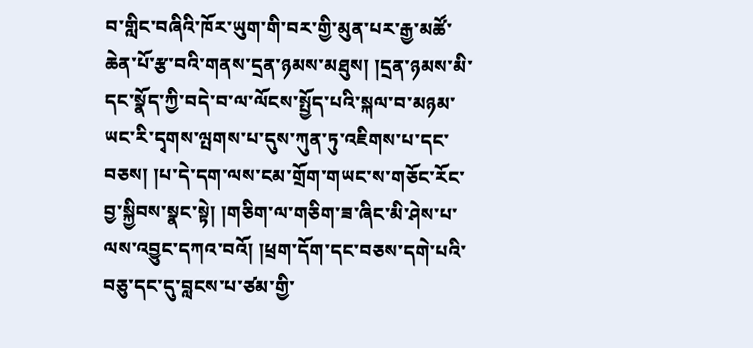བ་གླིང་བཞིའི་ཁོར་ཡུག་གི་བར་གྱི་མུན་པར་རྒྱ་མཚོ་ཆེན་པོ་རྩ་བའི་གནས་དྲན་ཉམས་མཐུས། །དྲན་ཉམས་མི་དང་སྣོད་ཀྱི་བདེ་བ་ལ་ལོངས་སྤྱོད་པའི་སྐལ་བ་མཉམ་ཡང་རི་དྭགས་ལྤགས་པ་དུས་ཀུན་ཏུ་འཇིགས་པ་དང་བཅས། །པ་དེ་དག་ལས་ངམ་གྲོག་གཡང་ས་གཅོང་རོང་བྱ་སྐྱིབས་སྣང་སྟེ། །གཅིག་ལ་གཅིག་ཟ་ཞིང་མི་ཤེས་པ་ལས་འབྱུང་དཀའ་བའོ། །ཕྲག་དོག་དང་བཅས་དགེ་པའི་བཅུ་དང་དུ་བླངས་པ་ཙམ་གྱི་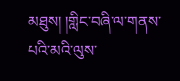མཐུས། །གླིང་བཞི་ལ་གནས་པའི་མའི་ལུས་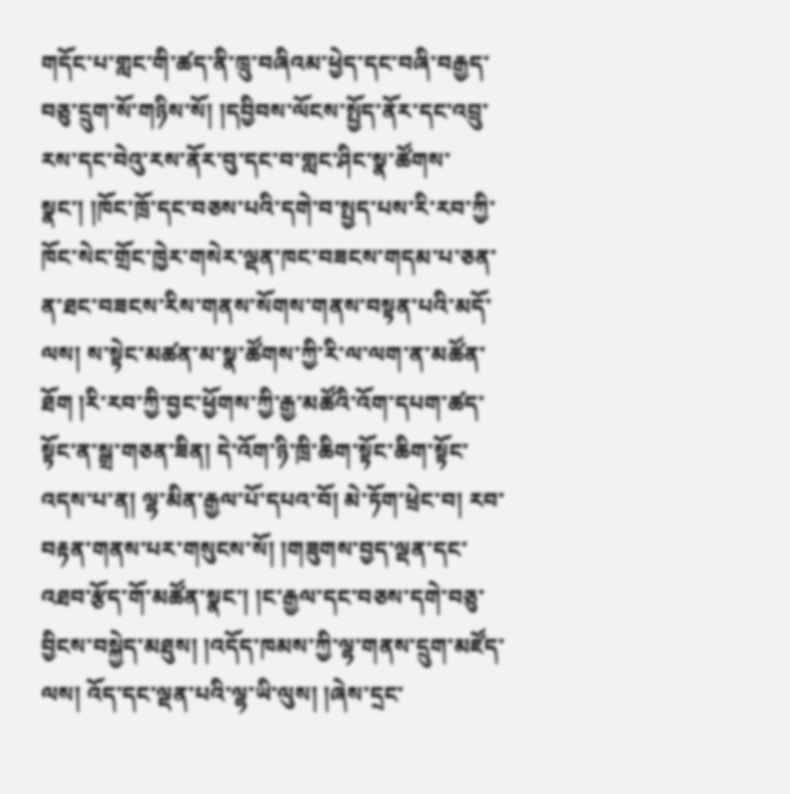གདོང་པ་གླང་གི་ཚད་ནི་ཁྲུ་བཞིའམ་ཕྱེད་དང་བཞི་བརྒྱད་བཅུ་དྲུག་སོ་གཉིས་སོ། །དབྱིབས་ལོངས་སྤྱོད་ནོར་དང་འབྲུ་རས་དང་བེའུ་རས་ནོར་བུ་དང་བ་གླང་ཤིང་སྣ་ཚོགས་སྣང་། །ཁོང་ཁྲོ་དང་བཅས་པའི་དགེ་བ་སྤྱད་པས་རི་རབ་ཀྱི་ཁོང་སེང་གྲོང་ཁྱེར་གསེར་ལྡན་ཁང་བཟངས་གདམ་པ་ཅན་ན་ཐང་བཟངས་རིས་གནས་སོགས་གནས་བསྟན་པའི་མདོ་ལས། ས་སྟེང་མཚན་མ་སྣ་ཚོགས་ཀྱི་རི་ལ་ལག་ན་མཚོན་ཐོག །རི་རབ་ཀྱི་བྱང་ཕྱོགས་ཀྱི་རྒྱ་མཚོའི་འོག་དཔག་ཚད་སྟོང་ན་སྒྲ་གཅན་ཟིན། དེ་འོག་ཉི་ཁྲི་ཆིག་སྟོང་ཆིག་སྟོང་འདས་པ་ན། ལྷ་མིན་རྒྱལ་པོ་དཔའ་བོ། མེ་ཏོག་ཕྲེང་བ། རབ་བརྟན་གནས་པར་གསུངས་སོ། །གཟུགས་བྱད་ལྡན་དང་འཐབ་རྩོད་གོ་མཚོན་སྣང་། །ང་རྒྱལ་དང་བཅས་དགེ་བཅུ་བྱིངས་བསྐྱེད་མཐུས། །འདོད་ཁམས་ཀྱི་ལྷ་གནས་དྲུག་མཛོད་ལས། འོད་དང་ལྡན་པའི་ལྷ་ཡི་ལུས། །ཞེས་དྲང་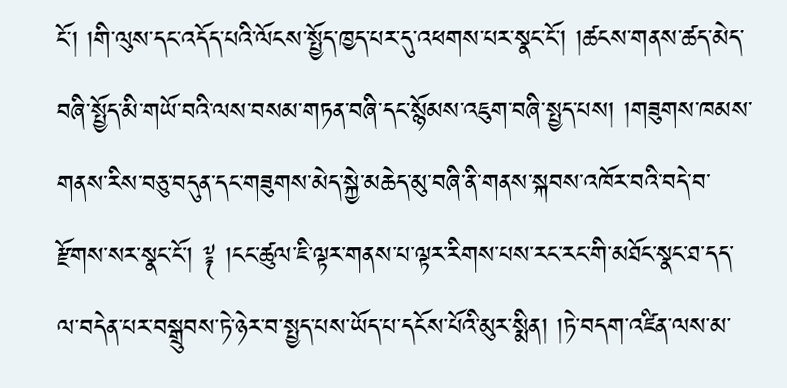ངོ་། །གི་ལུས་དང་འདོད་པའི་ལོངས་སྤྱོད་ཁྱད་པར་དུ་འཕགས་པར་སྣང་ངོ་། །ཚངས་གནས་ཚད་མེད་བཞི་སྤྱོད་མི་གཡོ་བའི་ལས་བསམ་གཏན་བཞི་དང་སྙོམས་འཇུག་བཞི་སྤྱད་པས། །གཟུགས་ཁམས་གནས་རིས་བཅུ་བདུན་དང་གཟུགས་མེད་སྐྱེ་མཆེད་མུ་བཞི་ནི་གནས་སྐབས་འཁོར་བའི་བདེ་བ་རྫོགས་སར་སྣང་ངོ་། ༈ །ངང་ཚུལ་ཇི་ལྟར་གནས་པ་ལྟར་རིགས་པས་རང་རང་གི་མཐོང་སྣང་ཐ་དད་ལ་བདེན་པར་བསྒྲུབས་ཏེ་ཉེར་བ་སྤྱད་པས་ཡོད་པ་དངོས་པོའི་མུར་སྨིན། །ཏེ་བདག་འཛིན་ལས་མ་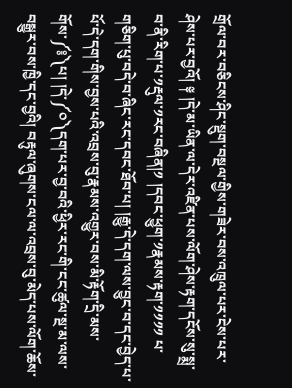གྲོལ་བར་བཅིངས་ཤིང་སྡུག་བསྔལ་གྱིས་གཟེར་བས་འཁྲུལ་པར་ངེས་པར་ཤེས་པར་བྱའོ། ༈ །དེ་མ་ཡིན་ལ་དེར་འཛིན་པས་ལོག་ཤེས་རྟག་དངོས་སུ་སྨྲ་བ་ནི་རིག་པ་༡རྡུལ་༡རང་བཞིན།༡ །དབང་ཕྱུག་༡རྣམས་རྟག་༡༡༡༡ པ་གཅིག་པུ་བདེ་བ་ཞིང་རང་དབང་ཐོབ་པ། །རྒྱུ་དེ་དག་ལས་བྱུང་བ་དང་བྱེད་པ་པོ་དེ་དག་གིས་བྱས་པའི་འབྲས་བུ་རྣམས་འགྱུར་བས་མི་རྟོག་དྲི་མས་གོས་༼༔༽པ། །དེ་༼༠༽དག་པར་བྱ་བའི་ཕྱིར་རང་གི་ངང་ཚུལ་སྔ་མ་ལས་བསྒྱུར་བས་ཁྱི་དང་བྱའི། བརྟུལ་ཞུགས་ངལ་ལ་འབྲས་བུ་མེད་པས་ལོག་ཆོས་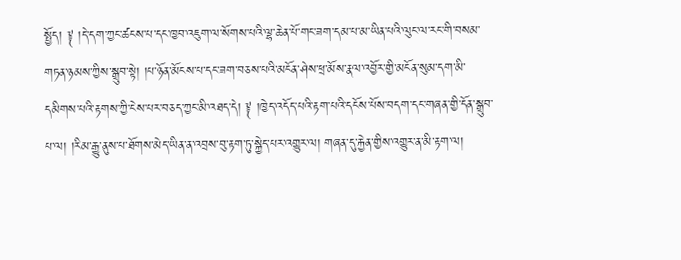སྤྱོད། ༈ །དེ་དག་ཀྱང་ཚངས་པ་དང་ཁྱབ་འཇུག་ལ་སོགས་པའི་ལྷ་ཆེན་པོ་གང་ཟག་དམ་པ་མ་ཡིན་པའི་ལུང་ལ་རང་གི་བསམ་གཏན་ཉམས་ཀྱིས་སྒྲུབ་སྟེ། །པ་ཉོན་མོངས་པ་དང་ཟག་བཅས་པའི་མངོན་ཤེས་ཕྲ་མོས་རྣལ་འབྱོར་གྱི་མངོན་སུམ་དག་མི་དམིགས་པའི་རྟགས་ཀྱི་ངེས་པར་བཅད་ཀྱང་མི་འཐད་དེ། ༈ །ཁྱེད་འདོད་པའི་རྟག་པའི་དངོས་པོས་བདག་དང་གཞན་གྱི་དོན་སྒྲུབ་པ་ལ། །རིམ་རྒྱུ་ནུས་པ་ཐོགས་མེད་ཡིན་ན་འབྲས་བུ་རྟག་ཏུ་སྐྱེད་པར་འགྱུར་ལ། གཞན་དུ་རྐྱེན་གྱིས་འགྱུར་ན་མི་རྟག་ལ།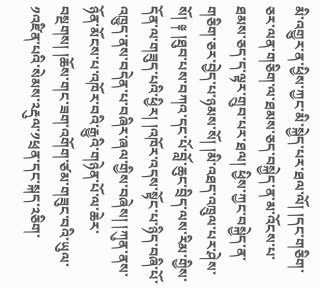མི་འགྱུར་ན་ཕྱིས་ཀྱང་མི་སྐྱེད་པར་ཐལ་ལོ། །དང་གཅིག་ཅར་ལན་གཅིག་ལ་ཐམས་ཅད་བསྐྱེད་ན་མ་འོངས་པ་ཐམས་ཅད་ད་ལྟར་གྲུབ་པར་ཐལ། ཕྱིས་ཀྱང་བསྐྱེད་ན་གཅིག་ཅར་བྱེད་པ་ཉམས་སོ། །མི་འཐད་འཁྲུལ་པར་ཤེས་སོ། ༈ །ཐུབ་པས་བཀའ་དང་པོ་བློ་ཆུང་བྲིད་ལས་རིམ་གྱིས་དོན་ལ་གཟུད་པའི་ཕྱིར། །འཁོར་འདས་སྟོང་པ་ཉིད་བཞི་པོ་འཁྱུད་ནས་བདེན་པ་བཞིར་ཞལ་གྱིས་བཞེས། །ཀུན་ནས་ཉོན་མོངས་པ་འཁོར་བའི་རྒྱུའི་གཉེན་པོ་ལ་ཆེར་བསྔགས། །ཆོས་གང་ཟག་འགོག་ཙམ་གཟུང་བའི་ཡུལ་༡འཛིན་པའི་སེམས་༢རྡུལ་༡ཕྲན་དང་སྐད་༢ཅིག་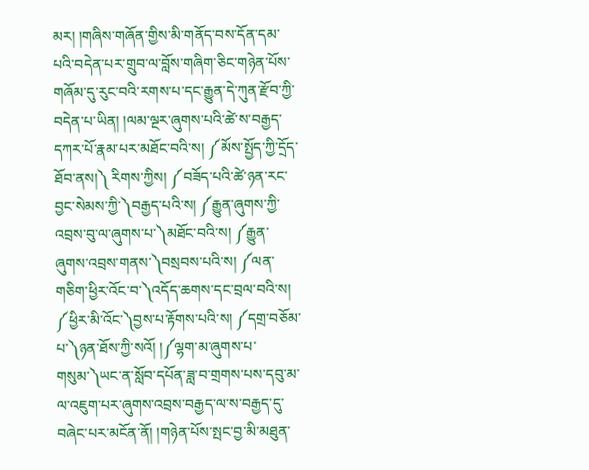མར། །གཞིས་གཞོན་གྱིས་མི་གནོད་བས་དོན་དམ་པའི་བདེན་པར་གྲུབ་ལ་བློས་གཞིག་ཅིང་གཉེན་པོས་གཞོམ་དུ་རུང་བའི་རགས་པ་དང་རྒྱུན་དེ་ཀུན་རྫོབ་ཀྱི་བདེན་པ་ཡིན། །ལམ་ལྔར་ཞུགས་པའི་ཚེ་ས་བརྒྱད་དཀར་པོ་རྣམ་པར་མཐོང་བའི་ས། ༼མོས་སྤྱོད་ཀྱི་དྲོད་ཐོབ་ནས།༽ རིགས་ཀྱིས། ༼བཟོད་པའི་ཚེ་ཉན་རང་བྱང་སེམས་ཀྱི་༽བརྒྱད་པའི་ས། ༼རྒྱུན་ཞུགས་ཀྱི་འབྲས་བུ་ལ་ཞུགས་པ་༽མཐོང་བའི་ས། ༼རྒྱུན་ཞུགས་འབྲས་གནས་༽བསྲབས་པའི་ས། ༼ལན་གཅིག་ཕྱིར་འོང་བ་༽འདོད་ཆགས་དང་བྲལ་བའི་ས། ༼ཕྱིར་མི་འོང་༽བྱས་པ་རྟོགས་པའི་ས། ༼དགྲ་བཅོམ་པ་༽ཉན་ཐོས་ཀྱི་སའོ། །༼ལྷག་མ་ཞུགས་པ་གསུམ་༽ཡང་ན་སློབ་དཔོན་ཟླ་བ་གྲགས་པས་དབུ་མ་ལ་འཇུག་པར་ཞུགས་འབྲས་བརྒྱད་ལ་ས་བརྒྱད་དུ་བཞེང་པར་མངོན་ནོ། །གཉེན་པོས་སྤང་བྱ་མི་མཐུན་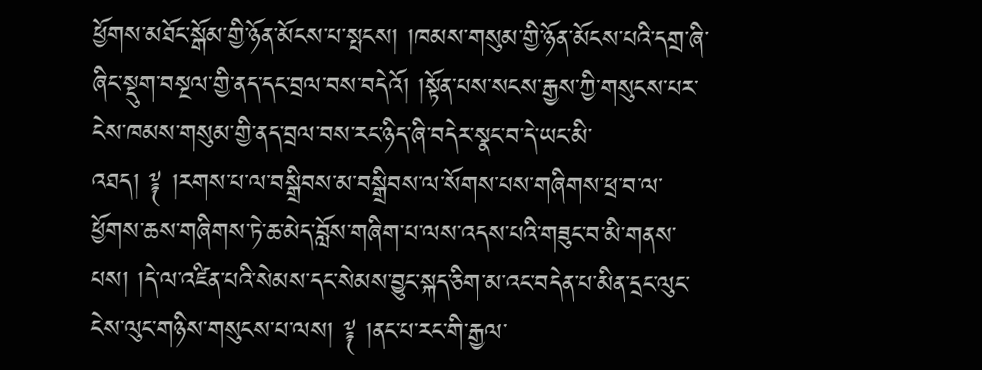ཕྱོགས་མཐོང་སྒོམ་གྱི་ཉོན་མོངས་པ་སྤངས། །ཁམས་གསུམ་གྱི་ཉོན་མོངས་པའི་དགྲ་ཞི་ཞིང་སྡུག་བསྔལ་གྱི་ནད་དང་བྲལ་བས་བདེའོ། །སྟོན་པས་སངས་རྒྱས་ཀྱི་གསུངས་པར་ངེས་ཁམས་གསུམ་གྱི་ནད་བྲལ་བས་རང་ཉིད་ཞི་བདེར་སྣང་བ་དེ་ཡང་མི་འཐད། ༈ །རགས་པ་ལ་བསྒྲིབས་མ་བསྒྲིབས་ལ་སོགས་པས་གཞིགས་ཕྲ་བ་ལ་ཕྱོགས་ཆས་གཞིགས་ཏེ་ཆ་མེད་བློས་གཞིག་པ་ལས་འདས་པའི་གཟུང་བ་མི་གནས་པས། །དེ་ལ་འཛིན་པའི་སེམས་དང་སེམས་བྱུང་སྐད་ཅིག་མ་འང་བདེན་པ་མིན་དྲང་ལུང་ངེས་ལུང་གཉིས་གསུངས་པ་ལས། ༈ །ནང་པ་རང་གི་རྒྱལ་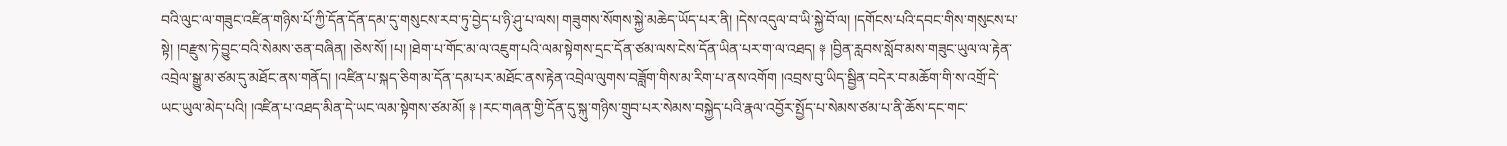བའི་ལུང་ལ་གཟུང་འཛིན་གཉིས་པོ་ཀྱི་དོན་དོན་དམ་དུ་གསུངས་རབ་ཏུ་བྱེད་པ་ཉི་ཤུ་པ་ལས། གཟུགས་སོགས་སྐྱེ་མཆེད་ཡོད་པར་ནི། །དེས་འདུལ་བ་ཡི་སྐྱེ་བོ་ལ། །དགོངས་པའི་དབང་གིས་གསུངས་པ་སྟེ། །བརྫུས་ཏེ་བྱུང་བའི་སེམས་ཅན་བཞིན། །ཅེས་སོ། །པ། །ཐེག་པ་གོང་མ་ལ་འཇུག་པའི་ལམ་སྟེགས་དྲང་དོན་ཙམ་ལས་ངེས་དོན་ཡིན་པར་ག་ལ་འཐད། ༈ །བྱིན་རླབས་སློབ་མས་གཟུང་ཡུལ་ལ་རྟེན་འབྲེལ་སྒྱུ་མ་ཙམ་དུ་མཐོང་ནས་གནོད། །འཛིན་པ་སྐད་ཅིག་མ་དོན་དམ་པར་མཐོང་ནས་རྟེན་འབྲེལ་ལུགས་བཟློག་གིས་མ་རིག་པ་ནས་འགོག །འབྲས་བུ་ཡིད་སྦྱིན་བདེར་བ་མཆོག་གི་ས་འགྲོ་དེ་ཡང་ཡུལ་མེད་པའི། །འཛིན་པ་འཐད་མིན་དེ་ཡང་ལམ་སྟེགས་ཙམ་མོ། ༈ །རང་གཞན་གྱི་དོན་དུ་སྐུ་གཉིས་གྲུབ་པར་སེམས་བསྐྱེད་པའི་རྣལ་འབྱོར་སྤྱོད་པ་སེམས་ཙམ་པ་ནི་ཆོས་དང་གང་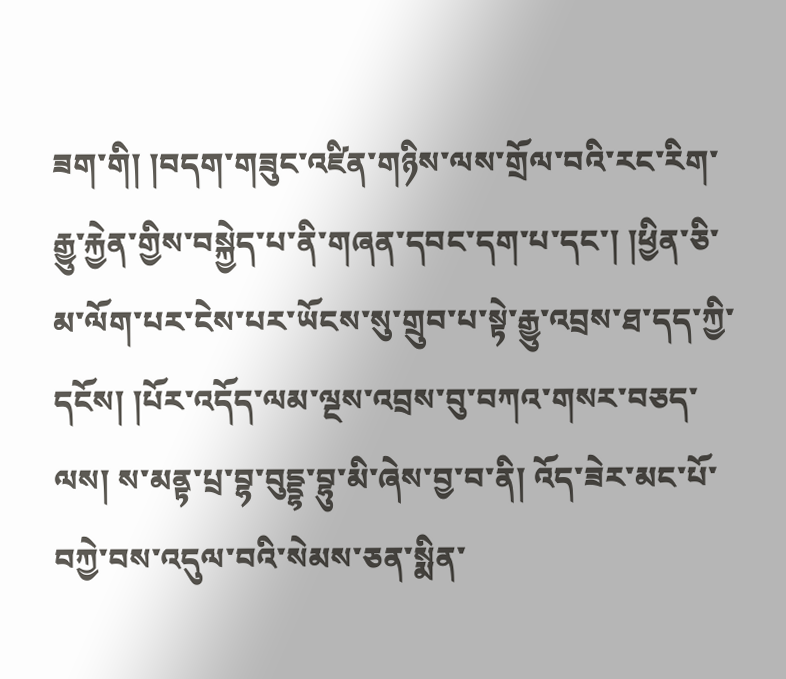ཟག་གི། །བདག་གཟུང་འཛིན་གཉིས་ལས་གྲོལ་བའི་རང་རིག་རྒྱུ་རྐྱེན་གྱིས་བསྐྱེད་པ་ནི་གཞན་དབང་དག་པ་དང་། །ཕྱིན་ཅི་མ་ལོག་པར་ངེས་པར་ཡོངས་སུ་གྲུབ་པ་སྟེ་རྒྱུ་འབྲས་ཐ་དད་ཀྱི་དངོས། །པོར་འདོད་ལམ་ལྔས་འབྲས་བུ་བཀའ་གསར་བཅད་ལས། ས་མནྟ་པྲ་བྷ་བུདྡྷ་བྷུ་མི་ཞེས་བྱ་བ་ནི། འོད་ཟེར་མང་པོ་བཀྱེ་བས་འདུལ་བའི་སེམས་ཅན་སྨིན་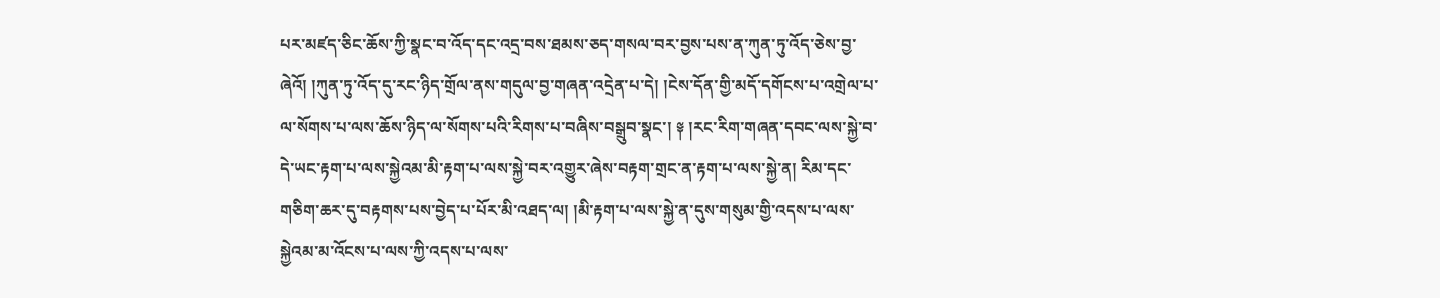པར་མཛད་ཅིང་ཆོས་ཀྱི་སྣང་བ་འོད་དང་འདྲ་བས་ཐམས་ཅད་གསལ་བར་བྱས་པས་ན་ཀུན་ཏུ་འོད་ཅེས་བྱ་ཞེའོ། །ཀུན་ཏུ་འོད་དུ་རང་ཉིད་གྲོལ་ནས་གདུལ་བྱ་གཞན་འདྲེན་པ་དེ། །ངེས་དོན་གྱི་མདོ་དགོངས་པ་འགྲེལ་པ་ལ་སོགས་པ་ལས་ཆོས་ཉིད་ལ་སོགས་པའི་རིགས་པ་བཞིས་བསྒྲུབ་སྣང་། ༈ །རང་རིག་གཞན་དབང་ལས་སྐྱེ་བ་དེ་ཡང་རྟག་པ་ལས་སྐྱེའམ་མི་རྟག་པ་ལས་སྐྱེ་བར་འགྱུར་ཞེས་བརྟག་གྲང་ན་རྟག་པ་ལས་སྐྱེ་ན། རིམ་དང་གཅིག་ཆར་དུ་བརྟགས་པས་བྱེད་པ་པོར་མི་འཐད་ལ། །མི་རྟག་པ་ལས་སྐྱེ་ན་དུས་གསུམ་གྱི་འདས་པ་ལས་སྐྱེའམ་མ་འོངས་པ་ལས་ཀྱི་འདས་པ་ལས་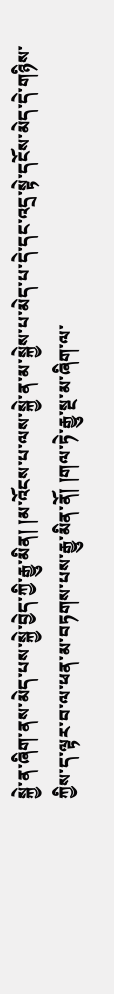སྐྱེ་ན་ཞིག་ནས་མེད་པས་སྐྱེ་བྱེད་ཀྱི་རྒྱུ་མིན། །མ་འོངས་པ་ལས་སྐྱེ་ན་མ་སྐྱེས་པ་མེད་པ་དེ་དང་འདྲ་སྟེ་དངོས་མེད་དེ་གཉིས་ཀྱིས་ད་ལྟར་བ་ལ་ཕན་མ་བཏགས་པས་རྒྱུ་མིན་ནོ། །གལ་ཏེ་རྒྱུ་སྔ་མ་ཞིག་ལ་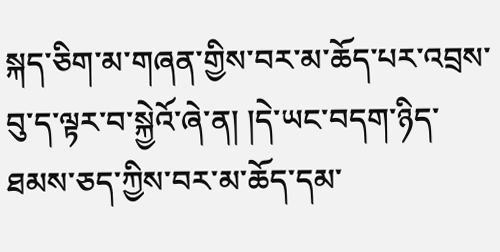སྐད་ཅིག་མ་གཞན་གྱིས་བར་མ་ཆོད་པར་འབྲས་བུ་ད་ལྟར་བ་སྐྱེའོ་ཞེ་ན། །དེ་ཡང་བདག་ཉིད་ཐམས་ཅད་ཀྱིས་བར་མ་ཆོད་དམ་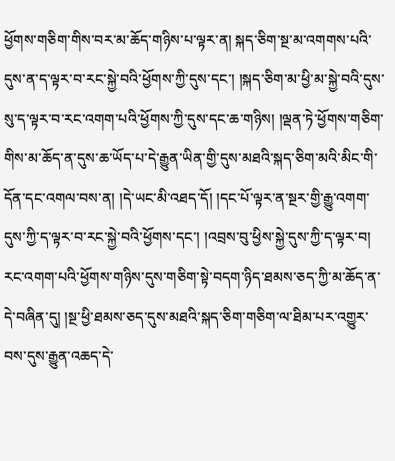ཕྱོགས་གཅིག་གིས་བར་མ་ཆོད་གཉིས་པ་ལྟར་ན། སྐད་ཅིག་སྔ་མ་འགགས་པའི་དུས་ན་ད་ལྟར་བ་རང་སྐྱེ་བའི་ཕྱོགས་ཀྱི་དུས་དང་། །སྐད་ཅིག་མ་ཕྱི་མ་སྐྱེ་བའི་དུས་སུ་ད་ལྟར་བ་རང་འགག་པའི་ཕྱོགས་ཀྱི་དུས་དང་ཆ་གཉིས། །ལྡན་ཏེ་ཕྱོགས་གཅིག་གིས་མ་ཆོད་ན་དུས་ཆ་ཡོད་པ་དེ་རྒྱུན་ཡིན་གྱི་དུས་མཐའི་སྐད་ཅིག་མའི་མིང་གི་དོན་དང་འགལ་བས་ན། །དེ་ཡང་མི་འཐད་དོ། །དང་པོ་ལྟར་ན་སྔར་གྱི་རྒྱུ་འགག་དུས་ཀྱི་ད་ལྟར་བ་རང་སྐྱེ་བའི་ཕྱོགས་དང་། །འབྲས་བུ་ཕྱིས་སྐྱེ་དུས་ཀྱི་ད་ལྟར་བ། རང་འགག་པའི་ཕྱོགས་གཉིས་དུས་གཅིག་སྟེ་བདག་ཉིད་ཐམས་ཅད་ཀྱི་མ་ཆོད་ན་དེ་བཞིན་དུ། །སྔ་ཕྱི་ཐམས་ཅད་དུས་མཐའི་སྐད་ཅིག་གཅིག་ལ་ཐིམ་པར་འགྱུར་བས་དུས་རྒྱུན་འཆད་དེ་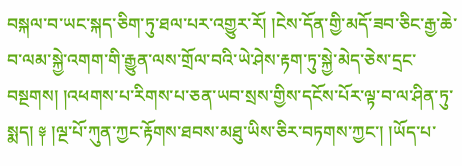བསྐལ་བ་ཡང་སྐད་ཅིག་ཏུ་ཐལ་པར་འགྱུར་རོ། །ངེས་དོན་གྱི་མདོ་ཟབ་ཅིང་རྒྱ་ཆེ་བ་ལམ་སྐྱེ་འགག་གི་རྒྱུན་ལས་གྲོལ་བའི་ཡེ་ཤེས་རྟག་ཏུ་སྐྱེ་མེད་ཅེས་དྲང་བསྔགས། །འཕགས་པ་རིགས་པ་ཅན་ཡབ་སྲས་གྱིས་དངོས་པོར་ལྟ་བ་ལ་ཤིན་ཏུ་སྨད། ༈ །ལྔ་པོ་ཀུན་ཀྱང་རྟོགས་ཐབས་མཐུ་ཡིས་ཅིར་བཏགས་ཀྱང་། །ཡོད་པ་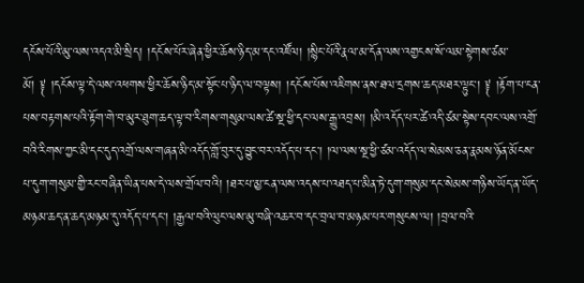དངོས་པོའི་མུ་ལས་འདའ་མི་སྲིད། །དངོས་པོར་ཞེན་ཕྱིར་ཆོས་ཉིད་མ་དང་འཛོལ། །སྙིང་པོའི་རྣལ་མ་དོན་ལས་འགྱངས་སོ་ལམ་སྟེགས་ཙམ་མོ། ༈ །དངོས་ལྟ་དེ་ལས་འཕགས་ཕྱིར་ཆོས་ཉིད་མ་སྟོང་པ་ཉིད་ལ་བལྟས། །དངོས་པོས་འཇིགས་ནས་ཐལ་དྲགས་ཆད་མཐར་ལྟུང་། ༈ །རྟོག་པ་ངན་པས་བརྟགས་པའི་རྟོག་གེ་བ་མུར་ཐུག་ཆད་ལྟ་བ་རིགས་གསུམ་ལས་ཚེ་སྔ་ཕྱི་དང་ལས་རྒྱུ་འབྲས། །མི་འདོད་པར་ཚེ་འདི་ཙམ་སྟེས་དབང་ལས་འགྲོ་བའི་རིགས་ཀྱང་མི་དང་དུད་འགྲོ་ལས་གཞན་མི་འདོད་གློ་བུར་དུ་བྱུང་བར་འདོད་པ་དང་། །ལ་ལས་སྔ་ཕྱི་ཙམ་འདོད་ལ་སེམས་ཅན་རྣམས་ཉོན་མོངས་པ་དུག་གསུམ་གྱི་རང་བཞིན་ཡིན་པས་དེ་ལས་གྲོལ་བའི། །ཐར་པ་མྱ་ངན་ལས་འདས་པ་འཐད་པ་མིན་ཏེ་དུག་གསུམ་དང་སེམས་གཉིས་ཡོད་ན་ཡོད་མཉམ་ཆད་ན་ཆད་མཉམ་དུ་འདོད་པ་དང་། །རྒྱལ་བའི་ལུང་ལས་མུ་བཞི་འཆར་བ་དང་བྲལ་བ་མཉམ་པར་གསུངས་ལ། །བྲལ་བའི་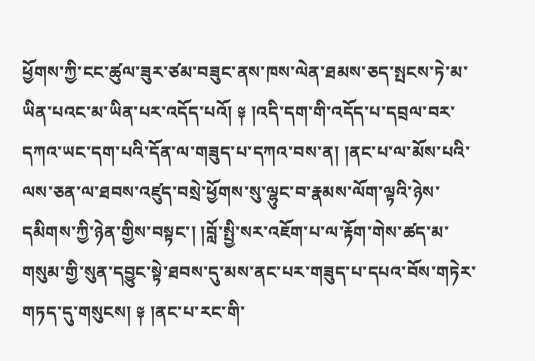ཕྱོགས་ཀྱི་ངང་ཚུལ་ཟུར་ཙམ་བཟུང་ནས་ཁས་ལེན་ཐམས་ཅད་སྤངས་ཏེ་མ་ཡིན་པའང་མ་ཡིན་པར་འདོད་པའོ། ༈ །འདི་དག་གི་འདོད་པ་དབྲལ་བར་དཀའ་ཡང་དག་པའི་དོན་ལ་གཟུད་པ་དཀའ་བས་ན། །ནང་པ་ལ་མོས་པའི་ལས་ཅན་ལ་ཐབས་འཛུད་བསྲེ་ཕྱོགས་སུ་ལྷུང་བ་རྣམས་ལོག་ལྟའི་ཉེས་དམིགས་ཀྱི་ཉེན་གྱིས་བསྟང་། །བློ་སྤྱི་སར་འཇོག་པ་ལ་རྟོག་གེས་ཚད་མ་གསུམ་གྱི་སུན་དབྱུང་སྟེ་ཐབས་དུ་མས་ནང་པར་གཟུད་པ་དཔའ་བོས་གཏེར་གཏད་དུ་གསུངས། ༈ །ནང་པ་རང་གི་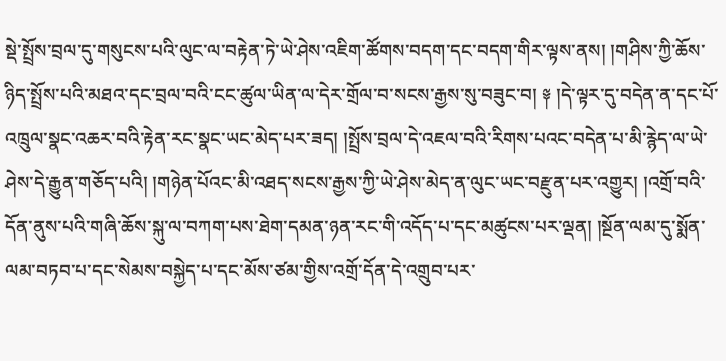སྡེ་སྤྲོས་བྲལ་དུ་གསུངས་པའི་ལུང་ལ་བརྟེན་ཏེ་ཡེ་ཤེས་འཇིག་ཚོགས་བདག་དང་བདག་གིར་ལྟས་ནས། །གཤིས་ཀྱི་ཆོས་ཉིད་སྤྲོས་པའི་མཐའ་དང་བྲལ་བའི་ངང་ཚུལ་ཡིན་ལ་དེར་གྲོལ་བ་སངས་རྒྱས་སུ་བཟུང་བ། ༈ །དེ་ལྟར་དུ་བདེན་ན་དང་པོ་འཁྲུལ་སྣང་འཆར་བའི་རྟེན་རང་སྣང་ཡང་མེད་པར་ཟད། །སྤྲོས་བྲལ་དེ་འཇལ་བའི་རིགས་པའང་བདེན་པ་མི་རྙེད་ལ་ཡེ་ཤེས་དེ་རྒྱུན་གཅོད་པའི། །གཉེན་པོའང་མི་འཐད་སངས་རྒྱས་ཀྱི་ཡེ་ཤེས་མེད་ན་ལུང་ཡང་བརྫུན་པར་འགྱུར། །འགྲོ་བའི་དོན་ནུས་པའི་གཞི་ཆོས་སྐུ་ལ་བཀག་པས་ཐེག་དམན་ཉན་རང་གི་འདོད་པ་དང་མཚུངས་པར་ལྡན། །སྔོན་ལམ་དུ་སྨོན་ལམ་བཏབ་པ་དང་སེམས་བསྐྱེད་པ་དང་མོས་ཙམ་གྱིས་འགྲོ་དོན་དེ་འགྲུབ་པར་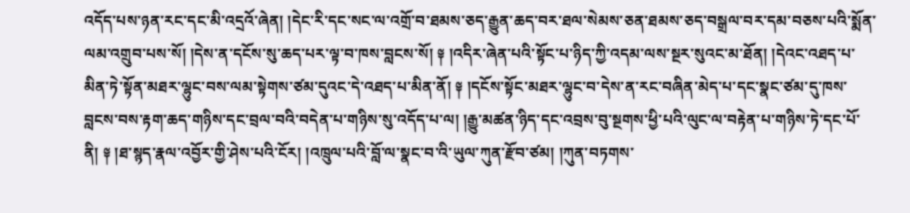འདོད་པས་ཉན་རང་དང་མི་འདྲའོ་ཞེན། །དེང་རི་དང་སང་ལ་འགྲོ་བ་ཐམས་ཅད་རྒྱུན་ཆད་བར་ཐལ་སེམས་ཅན་ཐམས་ཅད་བསྒྲལ་བར་དམ་བཅས་པའི་སྨོན་ལམ་འགྲུབ་པས་སོ། །དེས་ན་དངོས་སུ་ཆད་པར་ལྟ་བ་ཁས་བླངས་སོ། ༈ །འདིར་ཞེན་པའི་སྟོང་པ་ཉིད་ཀྱི་འདམ་ལས་སྔར་སུའང་མ་ཐོན། །དེའང་འཐད་པ་མིན་ཏེ་སྟོན་མཐར་ལྷུང་བས་ལམ་སྟེགས་ཙམ་དུའང་དེ་འཐད་པ་མིན་ནོ། ༈ །དངོས་སྟོང་མཐར་ལྷུང་བ་དེས་ན་རང་བཞིན་མེད་པ་དང་སྣང་ཙམ་དུ་ཁས་བླངས་བས་རྟག་ཆད་གཉིས་དང་བྲལ་བའི་བདེན་པ་གཉིས་སུ་འདོད་པ་ལ། །རྒྱུ་མཚན་ཉིད་དང་འབྲས་བུ་སྔགས་ཕྱི་པའི་ལུང་ལ་བརྟེན་པ་གཉིས་ཏེ་དང་པོ་ནི། ༈ །ཐ་སྙད་རྣལ་འབྱོར་གྱི་ཤེས་པའི་ངོར། །འཁྲུལ་པའི་བློ་ལ་སྣང་བ་འི་ཡུལ་ཀུན་རྫོབ་ཙམ། །ཀུན་བཏགས་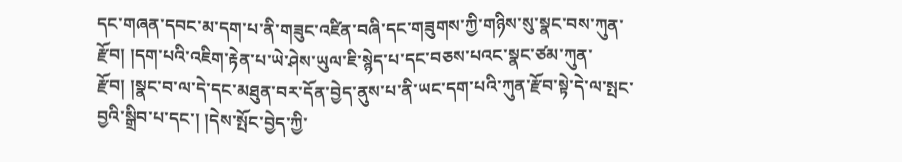དང་གཞན་དབང་མ་དག་པ་ནི་གཟུང་འཛིན་བཞི་དང་གཟུགས་ཀྱི་གཉིས་སུ་སྣང་བས་ཀུན་རྫོབ། །དག་པའི་འཇིག་རྟེན་པ་ཡེ་ཤེས་ཡུལ་ཇི་སྙེད་པ་དང་བཅས་པའང་སྣང་ཙམ་ཀུན་རྫོབ། །སྣང་བ་ལ་དེ་དང་མཐུན་བར་དོན་བྱེད་ནུས་པ་ནི་ཡང་དག་པའི་ཀུན་རྫོབ་སྟེ་དེ་ལ་སྤང་བྱའི་སྒྲིབ་པ་དང་། །དེས་སྤོང་བྱེད་ཀྱི་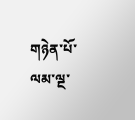གཉེན་པོ་ལམ་ལྔ་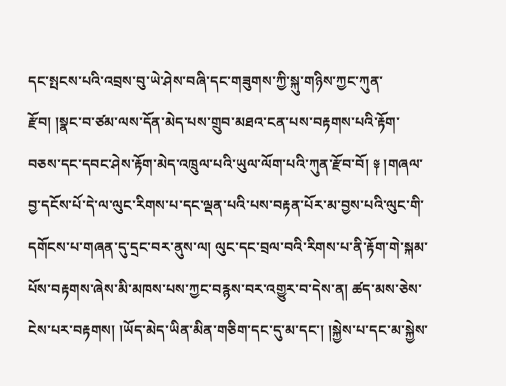དང་སྤངས་པའི་འབྲས་བུ་ཡེ་ཤེས་བཞི་དང་གཟུགས་ཀྱི་སྐུ་གཉིས་ཀྱང་ཀུན་རྫོབ། །སྣང་བ་ཙམ་ལས་དོན་མེད་པས་གྲུབ་མཐའ་ངན་པས་བརྟགས་པའི་རྟོག་བཅས་དང་དབང་ཤེས་རྟོག་མེད་འཁྲུལ་པའི་ཡུལ་ལོག་པའི་ཀུན་རྫོབ་བོ། ༈ །གཞལ་བྱ་དངོས་པོ་དེ་ལ་ལུང་རིགས་པ་དང་ལྡན་པའི་པས་བརྟན་པོར་མ་བྱས་པའི་ལུང་གི་དགོངས་པ་གཞན་དུ་དྲང་བར་ནུས་ལ། ལུང་དང་བྲལ་བའི་རིགས་པ་ནི་རྟོག་གེ་སྐམ་པོས་བརྟགས་ཞེས་མི་མཁས་པས་ཀྱང་བརྙས་བར་འགྱུར་བ་དེས་ན། ཚད་མས་ཅེས་ངེས་པར་བརྟགས། །ཡོད་མེད་ཡིན་མིན་གཅིག་དང་དུ་མ་དང་། །སྐྱེས་པ་དང་མ་སྐྱེས་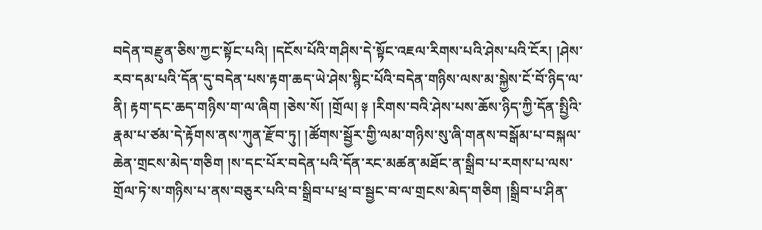བདེན་བརྫུན་ཅིས་ཀྱང་སྟོང་པའི། །དངོས་པོའི་གཤིས་དེ་སྟོང་འཇལ་རིགས་པའི་ཤེས་པའི་ངོར། །ཤེས་རབ་དམ་པའི་དོན་དུ་བདེན་པས་རྟག་ཆད་ཡེ་ཤེས་སྙིང་པོའི་བདེན་གཉིས་ལས་མ་སྐྱེས་ངོ་བོ་ཉིད་ལ་ནི། རྟག་དང་ཆད་གཉིས་ག་ལ་ཞིག །ཅེས་སོ། །གྲོལ། ༈ །རིགས་བའི་ཤེས་པས་ཆོས་ཉིད་ཀྱི་དོན་སྤྱིའི་རྣམ་པ་ཙམ་དེ་རྟོགས་ནས་ཀུན་རྫོབ་ཏུ། །ཚོགས་སྦྱོར་གྱི་ལམ་གཉིས་སུ་ཞི་གནས་བསྒོམ་པ་བསྐལ་ཆེན་གྲངས་མེད་གཅིག །ས་དང་པོར་བདེན་པའི་དོན་རང་མཚན་མཐོང་ན་སྒྲིབ་པ་རགས་པ་ལས་གྲོལ་ཏེ་ས་གཉིས་པ་ནས་བཅུར་པའི་བ་སྒྲིབ་པ་ཕྲ་བ་སྦྱང་བ་ལ་གྲངས་མེད་གཅིག །སྒྲིབ་པ་ཤིན་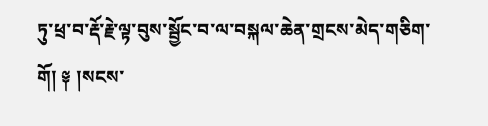ཏུ་ཕྲ་བ་རྡོ་རྗེ་ལྟ་བུས་སྦྱོང་བ་ལ་བསྐལ་ཆེན་གྲངས་མེད་གཅིག་གོ། ༈ །སངས་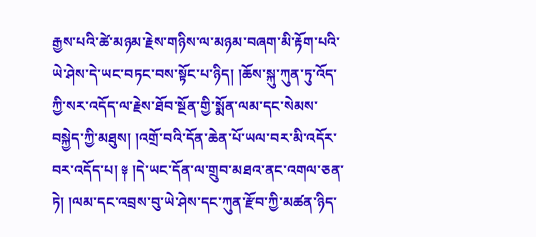རྒྱས་པའི་ཚེ་མཉམ་རྗེས་གཉིས་ལ་མཉམ་བཞག་མི་རྟོག་པའི་ཡེ་ཤེས་དེ་ཡང་བཏང་བས་སྟོང་པ་ཉིད། །ཆོས་སྐུ་ཀུན་ཏུ་འོད་ཀྱི་སར་འདོད་ལ་རྗེས་ཐོབ་སྔོན་གྱི་སྨོན་ལམ་དང་སེམས་བསྐྱེད་ཀྱི་མཐུས། །འགྲོ་བའི་དོན་ཆེན་པོ་ཡལ་བར་མི་འདོར་བར་འདོད་པ། ༈ །དེ་ཡང་དོན་ལ་གྲུབ་མཐའ་ནང་འགལ་ཅན་ཏེ། །ལམ་དང་འབྲས་བུ་ཡེ་ཤེས་དང་ཀུན་རྫོབ་ཀྱི་མཚན་ཉིད་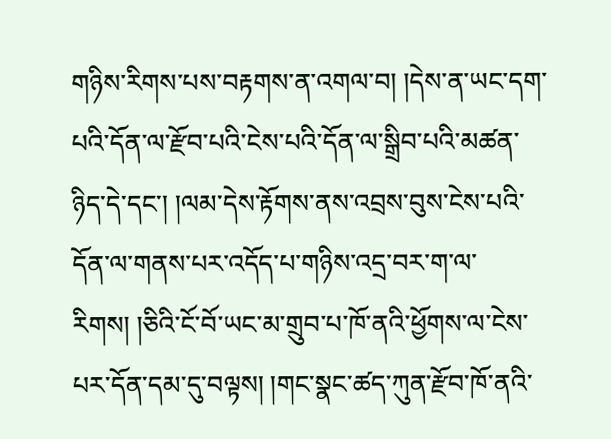གཉིས་རིགས་པས་བརྟགས་ན་འགལ་བ། །དེས་ན་ཡང་དག་པའི་དོན་ལ་རྫོབ་པའི་ངེས་པའི་དོན་ལ་སྒྲིབ་པའི་མཚན་ཉིད་དེ་དང་། །ལམ་དེས་རྟོགས་ནས་འབྲས་བུས་ངེས་པའི་དོན་ལ་གནས་པར་འདོད་པ་གཉིས་འདྲ་བར་ག་ལ་རིགས། །ཅིའི་ངོ་བོ་ཡང་མ་གྲུབ་པ་ཁོ་ནའི་ཕྱོགས་ལ་ངེས་པར་དོན་དམ་དུ་བལྟས། །གང་སྣང་ཚད་ཀུན་རྫོབ་ཁོ་ནའི་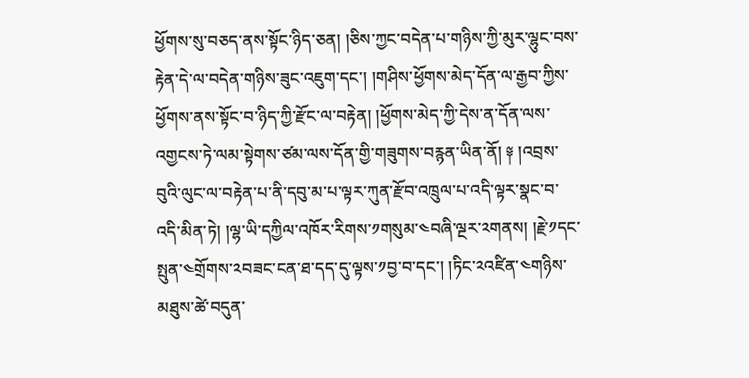ཕྱོགས་སུ་བཅད་ནས་སྟོང་ཉིད་ཅན། །ཅིས་ཀྱང་བདེན་པ་གཉིས་ཀྱི་མུར་ལྷུང་བས་རྟེན་དེ་ལ་བདེན་གཉིས་ཟུང་འཇུག་དང་། །གཤིས་ཕྱོགས་མེད་དོན་ལ་རྒྱབ་ཀྱིས་ཕྱོགས་ནས་སྟོང་བ་ཉིད་ཀྱི་རྫོང་ལ་བརྟེན། །ཕྱོགས་མེད་ཀྱི་དེས་ན་དོན་ལས་འགྱངས་ཏེ་ལམ་སྟེགས་ཙམ་ལས་དོན་གྱི་གཟུགས་བརྙན་ཡིན་ནོ། ༈ །འབྲས་བུའི་ལུང་ལ་བརྟེན་པ་ནི་དབུ་མ་པ་ལྟར་ཀུན་རྫོབ་འཁྲུལ་པ་འདི་ལྟར་སྣང་བ་འདི་མིན་ཏེ། །ལྷ་ཡི་དཀྱིལ་འཁོར་རིགས་༡གསུམ་༤བཞི་ལྔར་༢གནས། །རྗེ་༡དང་སྤུན་༤གྲོགས་༢བཟང་ངན་ཐ་དད་དུ་ལྟས་༡བྱ་བ་དང་། །ཏིང་༢འཛིན་༤གཉིས་མཐུས་ཚེ་བདུན་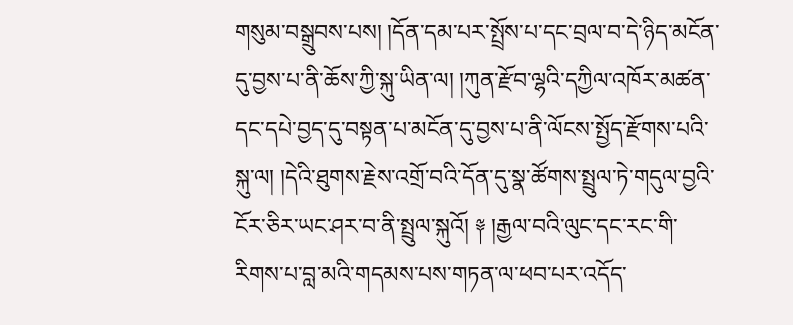གསུམ་བསྒྲུབས་པས། །དོན་དམ་པར་སྤྲོས་པ་དང་བྲལ་བ་དེ་ཉིད་མངོན་དུ་བྱས་པ་ནི་ཆོས་ཀྱི་སྐུ་ཡིན་ལ། །ཀུན་རྫོབ་ལྷའི་དཀྱིལ་འཁོར་མཚན་དང་དཔེ་བྱད་དུ་བསྟན་པ་མངོན་དུ་བྱས་པ་ནི་ལོངས་སྤྱོད་རྫོགས་པའི་སྐུ་ལ། །དེའི་ཐུགས་རྗེས་འགྲོ་བའི་དོན་དུ་སྣ་ཚོགས་སྤྲུལ་ཏེ་གདུལ་བྱའི་ངོར་ཅིར་ཡང་ཤར་བ་ནི་སྤྲུལ་སྐུའོ། ༈ །རྒྱལ་བའི་ལུང་དང་རང་གི་རིགས་པ་བླ་མའི་གདམས་པས་གཏན་ལ་ཕབ་པར་འདོད་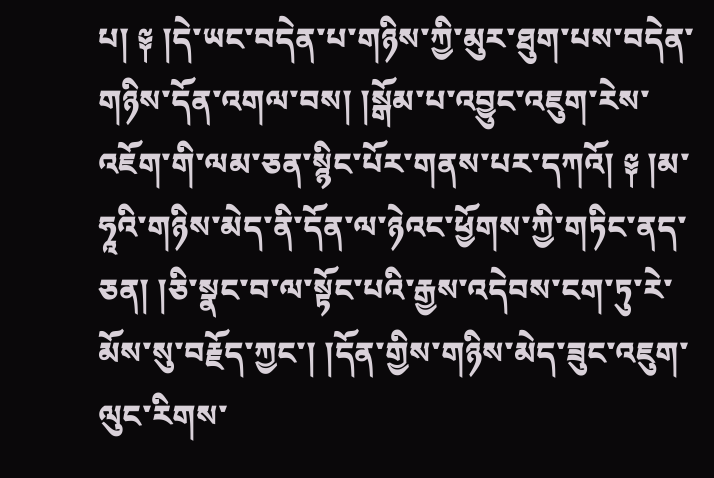པ། ༈ །དེ་ཡང་བདེན་པ་གཉིས་ཀྱི་མུར་ཐུག་པས་བདེན་གཉིས་དོན་འགལ་བས། །སྒོམ་པ་འབྱུང་འཇུག་རེས་འཇོག་གི་ལམ་ཅན་སྙིང་པོར་གནས་པར་དཀའོ། ༈ །མ་ཧཱའི་གཉིས་མེད་ནི་དོན་ལ་ཉེའང་ཕྱོགས་ཀྱི་གཏིང་ནད་ཅན། །ཅི་སྣང་བ་ལ་སྟོང་པའི་རྒྱས་འདེབས་ངག་ཏུ་རེ་མོས་སུ་བརྗོད་ཀྱང་། །དོན་གྱིས་གཉིས་མེད་ཟུང་འཇུག་ལུང་རིགས་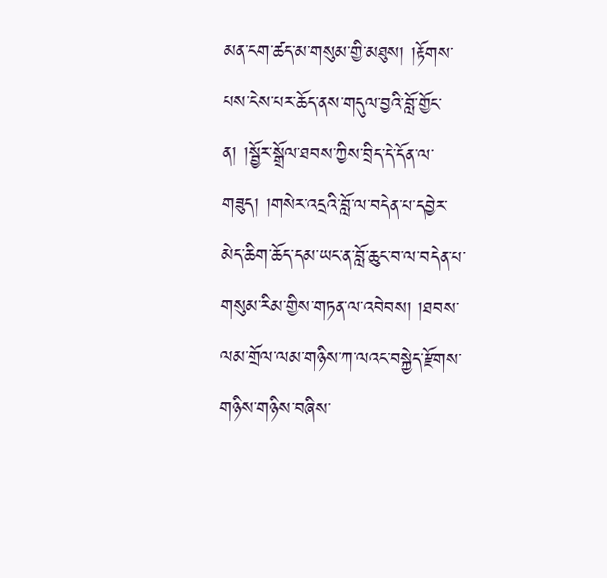མན་ངག་ཚད་མ་གསུམ་གྱི་མཐུས། །རྟོགས་པས་ངེས་པར་ཆོད་ནས་གདུལ་བྱའི་བློ་གྱོང་ན། །སྦྱོར་སྒྲོལ་ཐབས་ཀྱིས་བྲིད་དེ་དོན་ལ་གཟུད། །གསེར་འདྲའི་བློ་ལ་བདེན་པ་དབྱེར་མེད་ཆིག་ཆོད་དམ་ཡང་ན་བློ་ཆུང་བ་ལ་བདེན་པ་གསུམ་རིམ་གྱིས་གཏན་ལ་འབེབས། །ཐབས་ལམ་གྲོལ་ལམ་གཉིས་ཀ་ལའང་བསྐྱེད་རྫོགས་གཉིས་གཉིས་བཞིས་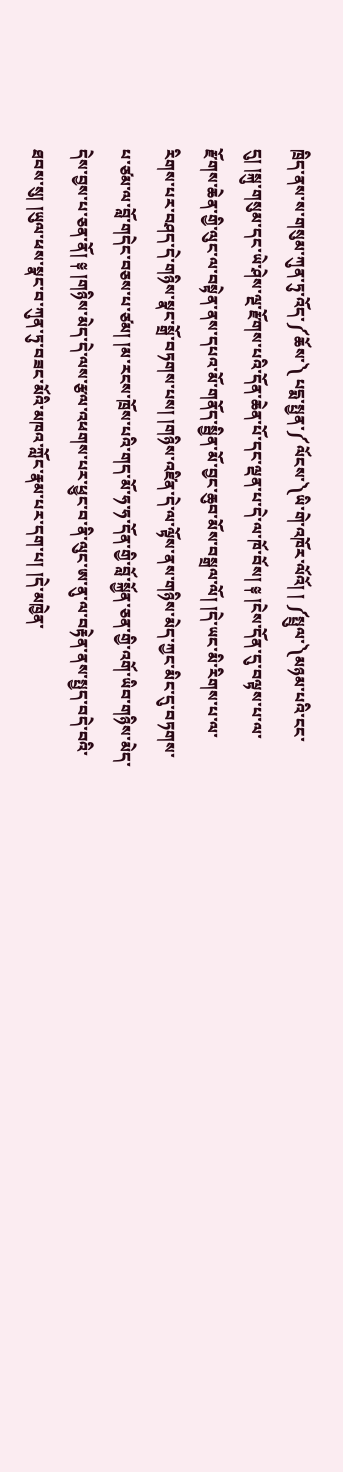ཁྲིད་ནས་ས་གསུམ་ཀུན་ཏུ་འོད་༼ཆོས་༽ པདྨ་སྤྱན་༼ལོངས་༽ཡི་གེ་འཁོར་ལོའོ། ། ༼སྤྲུལ་༽མཉམ་པའི་ངང་དུ། །སྐུ་གསུམ་དང་ཡེ་ཤེས་ལྔ་རྫོགས་པའི་དོན་ཆེན་པོ་དང་ལྡན་པ་དེ་ལ་ཁོ་བོས། ༈ །ངེས་དོན་དུ་བལྟས་པ་ལ་རྫོགས་ཆེན་གྱི་ལུང་ལ་བསྟེན་ནས་དཔའ་མོ་གནོད་སྦྱིན་མོ་བྱང་ཆུབ་མོས་བསྒྲལ་ལོ། །དེ་ཡང་མི་རིགས་པ་ལ་རིགས་པར་བཤད་དེ་གཉིས་སྣང་སྒྲོ་བཏགས་པས། །གཉིས་འཛིན་དེ་ལ་ལྟོས་ནས་གཉིས་མེད་ཀྱང་མིང་དུ་བཏགས་པ་ཙམ་ལ་བློ་གདེང་བཅས་པ་ཙམ། །མ་རངས་ཁྲོས་པའི་གད་མོ་ཧ་ཧ་དོན་གྱི་བློ་སྐྱོན་ཅན་གྱི་འགོ་ཡིབ་གཉིས་མེད་དེས་བྱས་པ་ཅན་ནོ། ༈ །གཉིས་མེད་དེ་ལས་རྩལ་འཕགས་པར་ཕྱུང་བ་ནི་ལུང་ཨ་ནུ་ལ་བརྟེན་ནས་སྤྱད་བདེ་བའི་ཐབས་སུ། །ཡུལ་ཕས་སྣང་བ་ཀུན་ཏུ་བཟང་མོའི་མཁའ་ཀློང་རྣམ་པར་དག་པ། །དེ་མཁྱེན་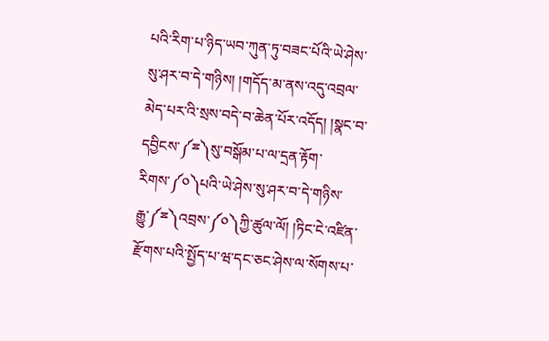པའི་རིག་པ་ཉིད་ཡབ་ཀུན་ཏུ་བཟང་པོའི་ཡེ་ཤེས་སུ་ཤར་བ་དེ་གཉིས། །གདོད་མ་ནས་འདུ་འབྲལ་མེད་པར་འི་སྲས་བདེ་བ་ཆེན་པོར་འདོད། །སྣང་བ་དབྱིངས་༼ྈ༽སུ་བསྒོམ་པ་ལ་དྲན་རྟོག་རིགས་༼༠༽པའི་ཡེ་ཤེས་སུ་ཤར་བ་དེ་གཉིས་རྒྱུ་༼ྈ༽འབྲས་༼༠༽ཀྱི་ཚུལ་ལོ། །ཏིང་ངེ་འཛིན་རྫོགས་པའི་སྤྱོད་པ་ཝ་དང་ཅང་ཤེས་ལ་སོགས་པ་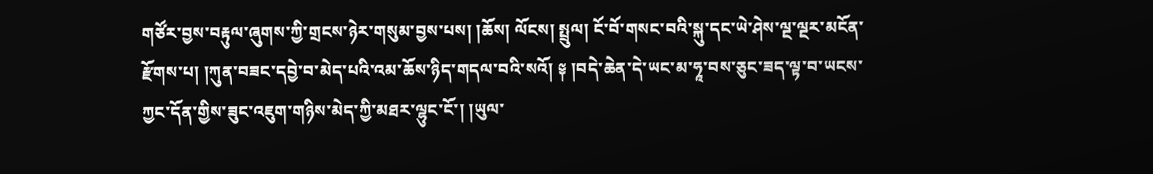གཙོར་བྱས་བརྟུལ་ཞུགས་ཀྱི་གྲངས་ཉེར་གསུམ་བྱས་པས། །ཆོས། ལོངས། སྤྲུལ། ངོ་བོ་གསང་བའི་སྐུ་དང་ཡེ་ཤེས་ལྔ་ལྔར་མངོན་རྫོགས་པ། །ཀུན་བཟང་དབྱེ་བ་མེད་པའི་འམ་ཆོས་ཉིད་གདལ་བའི་སའོ། ༈ །བདེ་ཆེན་དེ་ཡང་མ་ཧཱ་བས་ཅུང་ཟད་ལྟ་བ་ཡངས་ཀྱང་དོན་གྱིས་ཟུང་འཇུག་གཉིས་མེད་ཀྱི་མཐར་ལྷུང་ངོ་། །ཡུལ་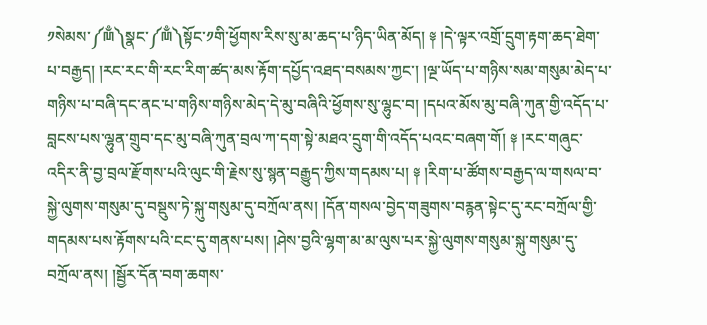༡སེམས་༼ྊྃ༽སྣང་༼ྊྃ༽སྟོང་༡གི་ཕྱོགས་རིས་སུ་མ་ཆད་པ་ཉིད་ཡིན་མོད། ༈ །དེ་ལྟར་འགྲོ་དྲུག་རྟག་ཆད་ཐེག་པ་བརྒྱད། །རང་རང་གི་རང་རིག་ཚད་མས་རྟོག་དཔྱོད་འཐད་བསམས་ཀྱང་། །ལྔ་ཡོད་པ་གཉིས་སམ་གསུམ་མེད་པ་གཉིས་པ་བཞི་དང་ནང་པ་གཉིས་གཉིས་མེད་དེ་མུ་བཞིའི་ཕྱོགས་སུ་ལྷུང་བ། །དཔའ་མོས་མུ་བཞི་ཀུན་གྱི་འདོད་པ་བླངས་པས་ལྷུན་གྲུབ་དང་མུ་བཞི་ཀུན་བྲལ་ཀ་དག་སྟེ་མཐའ་དྲུག་གི་འདོད་པའང་བཞག་གོ། ༈ །རང་གཞུང་འདིར་ནི་བྱ་བྲལ་རྫོགས་པའི་ལུང་གི་རྗེས་སུ་སྙན་བརྒྱུད་ཀྱིས་གདམས་པ། ༈ །རིག་པ་ཚོགས་བརྒྱད་ལ་གསལ་བ་སྐྱེ་ལུགས་གསུམ་དུ་བསྡུས་ཏེ་སྐུ་གསུམ་དུ་བཀྲོལ་ནས། །དོན་གསལ་བྱེད་གཟུགས་བརྙན་སྟེང་དུ་རང་བཀྲོལ་གྱི་གདམས་པས་རྟོགས་པའི་ངང་དུ་གནས་པས། །ཤེས་བྱའི་ལྷག་མ་མ་ལུས་པར་སྐྱེ་ལུགས་གསུམ་སྐུ་གསུམ་དུ་བཀྲོལ་ནས། །སྦྱོར་དོན་བག་ཆགས་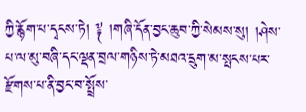ཀྱི་རྙོག་པ་དྭངས་ཏེ། ༈ །གཞི་དོན་བྱང་ཆུབ་ཀྱི་སེམས་སུ། །ཤེས་པ་ལ་མུ་བཞི་དང་ལྡན་བྲལ་གཉིས་ཏེ་མཐའ་དྲུག་མ་སྤངས་པར་རྫོགས་པ་ནི་བྱང་བ་སྤྲོས་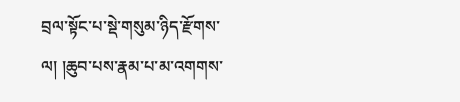བྲལ་སྟོང་པ་སྡེ་གསུམ་ཉིད་རྫོགས་ལ། །ཆུབ་པས་རྣམ་པ་མ་འགགས་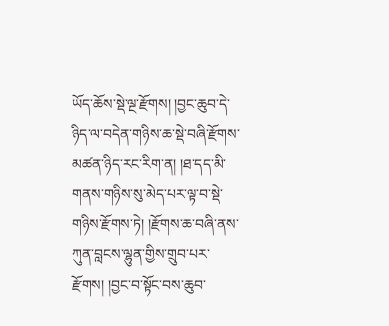ཡོད་ཆོས་སྡེ་ལྔ་རྫོགས། །བྱང་ཆུབ་དེ་ཉིད་ལ་བདེན་གཉིས་ཆ་སྡེ་བཞི་རྫོགས་མཚན་ཉིད་རང་རིག་ན། །ཐ་དད་མི་གནས་གཉིས་སུ་མེད་པར་ལྟ་བ་སྡེ་གཉིས་རྫོགས་ཏེ། །རྫོགས་ཆ་བཞི་ནས་ཀུན་བླངས་ལྷུན་གྱིས་གྲུབ་པར་རྫོགས། །བྱང་བ་སྟོང་བས་ཆུབ་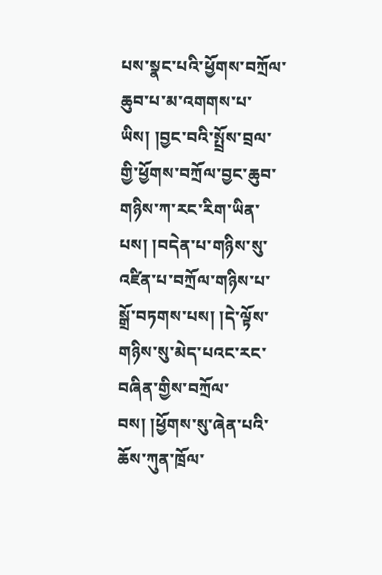པས་སྣང་པའི་ཕྱོགས་བཀྲོལ་ཆུབ་པ་མ་འགགས་པ་ཡིས། །བྱང་བའི་སྤྲོས་བྲལ་གྱི་ཕྱོགས་བཀྲོལ་བྱང་ཆུབ་གཉིས་ཀ་རང་རིག་ཡིན་པས། །བདེན་པ་གཉིས་སུ་འཛིན་པ་བཀྲོལ་གཉིས་པ་སྒྲོ་བཏགས་པས། །དེ་ལྟོས་གཉིས་སུ་མེད་པའང་རང་བཞིན་གྱིས་བཀྲོལ་བས། །ཕྱོགས་སུ་ཞེན་པའི་ཆོས་ཀུན་ཁྲོལ་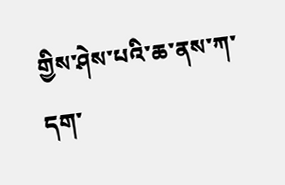གྱིས་ཤེས་པའི་ཆ་ནས་ཀ་དག་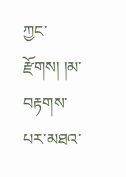ཀྱང་རྫོགས། །མ་བརྟགས་པར་མཐའ་